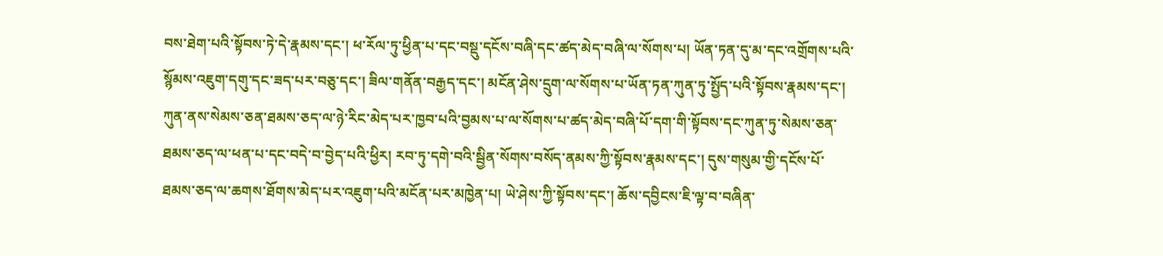བས་ཐེག་པའི་སྟོབས་ཏེ་དེ་རྣམས་དང་། ཕ་རོལ་ཏུ་ཕྱིན་པ་དང་བསྡུ་དངོས་བཞི་དང་ཚད་མེད་བཞི་ལ་སོགས་པ། ཡོན་ཏན་དུ་མ་དང་འགྲོགས་པའི་སྙོམས་འཇུག་དགུ་དང་ཟད་པར་བཅུ་དང་། ཟིལ་གནོན་བརྒྱད་དང་། མངོན་ཤེས་དྲུག་ལ་སོགས་པ་ཡོན་ཏན་ཀུན་ཏུ་སྤྱོད་པའི་སྟོབས་རྣམས་དང་། ཀུན་ནས་སེམས་ཅན་ཐམས་ཅད་ལ་ཉེ་རིང་མེད་པར་ཁྱབ་པའི་བྱམས་པ་ལ་སོགས་པ་ཚད་མེད་བཞི་པོ་དག་གི་སྟོབས་དང་ཀུན་ཏུ་སེམས་ཅན་ཐམས་ཅད་ལ་ཕན་པ་དང་བདེ་བ་བྱེད་པའི་ཕྱིར། རབ་ཏུ་དགེ་བའི་སྦྱིན་སོགས་བསོད་ནམས་ཀྱི་སྟོབས་རྣམས་དང་། དུས་གསུམ་གྱི་དངོས་པོ་ཐམས་ཅད་ལ་ཆགས་ཐོགས་མེད་པར་འཇུག་པའི་མངོན་པར་མཁྱེན་པ། ཡེ་ཤེས་ཀྱི་སྟོབས་དང་། ཆོས་དབྱིངས་ཇི་ལྟ་བ་བཞིན་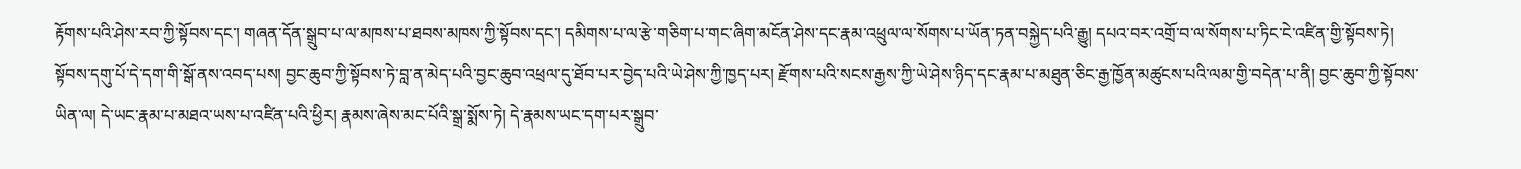རྟོགས་པའི་ཤེས་རབ་ཀྱི་སྟོབས་དང་། གཞན་དོན་སྒྲུབ་པ་ལ་མཁས་པ་ཐབས་མཁས་ཀྱི་སྟོབས་དང་། དམིགས་པ་ལ་རྩེ་གཅིག་པ་གང་ཞིག་མངོན་ཤེས་དང་རྣམ་འཕྲུལ་ལ་སོགས་པ་ཡོན་ཏན་བསྐྱེད་པའི་རྒྱུ། དཔའ་བར་འགྲོ་བ་ལ་སོགས་པ་ཏིང་ངེ་འཛིན་གྱི་སྟོབས་ཏེ། སྟོབས་དགུ་པོ་དེ་དག་གི་སྒོ་ནས་འབད་པས། བྱང་ཆུབ་ཀྱི་སྟོབས་ཏེ་བླ་ན་མེད་པའི་བྱང་ཆུབ་འཕྲལ་དུ་ཐོབ་པར་བྱེད་པའི་ཡེ་ཤེས་ཀྱི་ཁྱད་པར། རྫོགས་པའི་སངས་རྒྱས་ཀྱི་ཡེ་ཤེས་ཉིད་དང་རྣམ་པ་མཐུན་ཅིང་རྒྱ་ཁྱོན་མཚུངས་པའི་ལམ་གྱི་བདེན་པ་ནི། བྱང་ཆུབ་ཀྱི་སྟོབས་ཡིན་ལ། དེ་ཡང་རྣམ་པ་མཐའ་ཡས་པ་འཛིན་པའི་ཕྱིར། རྣམས་ཞེས་མང་པོའི་སྒྲ་སྨོས་ཏེ། དེ་རྣམས་ཡང་དག་པར་སྒྲུབ་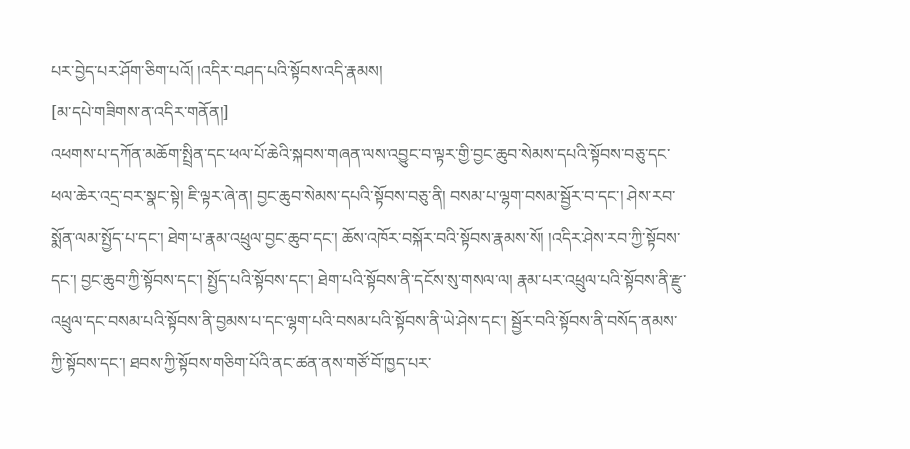པར་བྱེད་པར་ཤོག་ཅིག་པའོ། །འདིར་བཤད་པའི་སྟོབས་འདི་རྣམས།
[མ་དཔེ་གཟིགས་ན་འདིར་གནོན།]
འཕགས་པ་དཀོན་མཆོག་སྤྲིན་དང་ཕལ་པོ་ཆེའི་སྐབས་གཞན་ལས་འབྱུང་བ་ལྟར་གྱི་བྱང་ཆུབ་སེམས་དཔའི་སྟོབས་བཅུ་དང་ཕལ་ཆེར་འདྲ་བར་སྣང་སྟེ། ཇི་ལྟར་ཞེ་ན། བྱང་ཆུབ་སེམས་དཔའི་སྟོབས་བཅུ་ནི། བསམ་པ་ལྷག་བསམ་སྦྱོར་བ་དང་། ཤེས་རབ་སྨོན་ལམ་སྤྱོད་པ་དང་། ཐེག་པ་རྣམ་འཕྲུལ་བྱང་ཆུབ་དང་། ཆོས་འཁོར་བསྐོར་བའི་སྟོབས་རྣམས་སོ། །འདིར་ཤེས་རབ་ཀྱི་སྟོབས་དང་། བྱང་ཆུབ་ཀྱི་སྟོབས་དང་། སྤྱོད་པའི་སྟོབས་དང་། ཐེག་པའི་སྟོབས་ནི་དངོས་སུ་གསལ་ལ། རྣམ་པར་འཕྲུལ་པའི་སྟོབས་ནི་རྫུ་འཕྲུལ་དང་བསམ་པའི་སྟོབས་ནི་བྱམས་པ་དང་ལྷག་པའི་བསམ་པའི་སྟོབས་ནི་ཡེ་ཤེས་དང་། སྦྱོར་བའི་སྟོབས་ནི་བསོད་ནམས་ཀྱི་སྟོབས་དང་། ཐབས་ཀྱི་སྟོབས་གཅིག་པོའི་ནང་ཚན་ནས་གཙོ་བོ་ཁྱད་པར་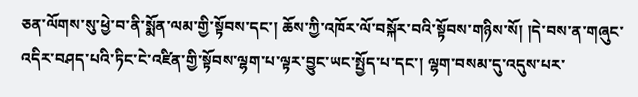ཅན་ལོགས་སུ་ཕྱེ་བ་ནི་སྨོན་ལམ་གྱི་སྟོབས་དང་། ཆོས་ཀྱི་འཁོར་ལོ་བསྐོར་བའི་སྟོབས་གཉིས་སོ། །དེ་བས་ན་གཞུང་འདིར་བཤད་པའི་ཏིང་ངེ་འཛིན་གྱི་སྟོབས་ལྷག་པ་ལྟར་བྱུང་ཡང་སྤྱོད་པ་དང་། ལྷག་བསམ་དུ་འདུས་པར་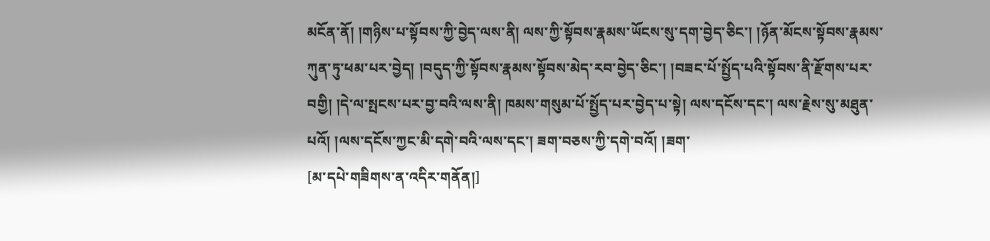མངོན་ནོ། །གཉིས་པ་སྟོབས་ཀྱི་བྱེད་ལས་ནི། ལས་ཀྱི་སྟོབས་རྣམས་ཡོངས་སུ་དག་བྱེད་ཅིང་། །ཉོན་མོངས་སྟོབས་རྣམས་ཀུན་ཏུ་ཕམ་པར་བྱེད། །བདུད་ཀྱི་སྟོབས་རྣམས་སྟོབས་མེད་རབ་བྱེད་ཅིང་། །བཟང་པོ་སྤྱོད་པའི་སྟོབས་ནི་རྫོགས་པར་བགྱི། །དེ་ལ་སྤངས་པར་བྱ་བའི་ལས་ནི། ཁམས་གསུམ་པོ་སྤྱོད་པར་བྱེད་པ་སྟེ། ལས་དངོས་དང་། ལས་རྗེས་སུ་མཐུན་པའོ། །ལས་དངོས་ཀྱང་མི་དགེ་བའི་ལས་དང་། ཟག་བཅས་ཀྱི་དགེ་བའོ། །ཟག་
[མ་དཔེ་གཟིགས་ན་འདིར་གནོན།]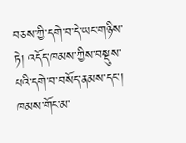བཅས་ཀྱི་དགེ་བ་དེ་ཡང་གཉིས་ཏེ། འདོད་ཁམས་ཀྱིས་བསྡུས་པའི་དགེ་བ་བསོད་ནམས་དང་། ཁམས་གོང་མ་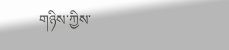གཉིས་ཀྱིས་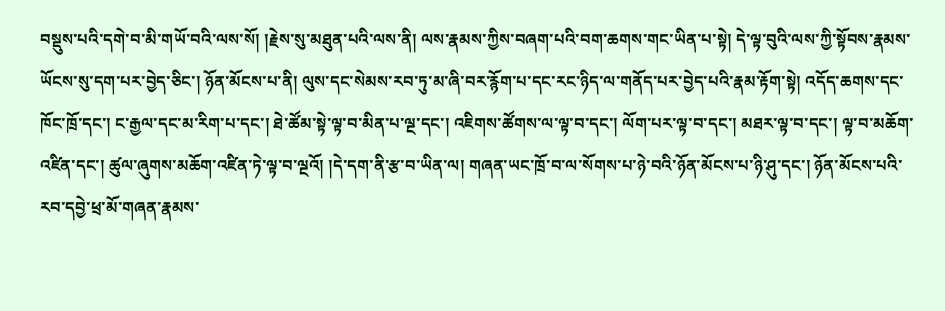བསྡུས་པའི་དགེ་བ་མི་གཡོ་བའི་ལས་སོ། །རྗེས་སུ་མཐུན་པའི་ལས་ནི། ལས་རྣམས་ཀྱིས་བཞག་པའི་བག་ཆགས་གང་ཡིན་པ་སྟེ། དེ་ལྟ་བུའི་ལས་ཀྱི་སྟོབས་རྣམས་ཡོངས་སུ་དག་པར་བྱེད་ཅིང་། ཉོན་མོངས་པ་ནི། ལུས་དང་སེམས་རབ་ཏུ་མ་ཞི་བར་རྙོག་པ་དང་རང་ཉིད་ལ་གནོད་པར་བྱེད་པའི་རྣམ་རྟོག་སྟེ། འདོད་ཆགས་དང་ཁོང་ཁྲོ་དང་། ང་རྒྱལ་དང་མ་རིག་པ་དང་། ཐེ་ཚོམ་སྟེ་ལྟ་བ་མིན་པ་ལྔ་དང་། འཇིགས་ཚོགས་ལ་ལྟ་བ་དང་། ལོག་པར་ལྟ་བ་དང་། མཐར་ལྟ་བ་དང་། ལྟ་བ་མཆོག་འཛིན་དང་། ཚུལ་ཞུགས་མཆོག་འཛིན་ཏེ་ལྟ་བ་ལྔའོ། །དེ་དག་ནི་རྩ་བ་ཡིན་ལ། གཞན་ཡང་ཁྲོ་བ་ལ་སོགས་པ་ཉེ་བའི་ཉོན་མོངས་པ་ཉི་ཤུ་དང་། ཉོན་མོངས་པའི་རབ་དབྱེ་ཕྲ་མོ་གཞན་རྣམས་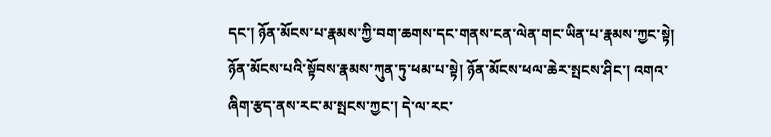དང་། ཉོན་མོངས་པ་རྣམས་ཀྱི་བག་ཆགས་དང་གནས་ངན་ལེན་གང་ཡིན་པ་རྣམས་ཀྱང་སྟེ། ཉོན་མོངས་པའི་སྟོབས་རྣམས་ཀུན་ཏུ་ཕམ་པ་སྟེ། ཉོན་མོངས་ཕལ་ཆེར་སྤངས་ཤིང་། འགའ་ཞིག་རྩད་ནས་རང་མ་སྤངས་ཀྱང་། དེ་ལ་རང་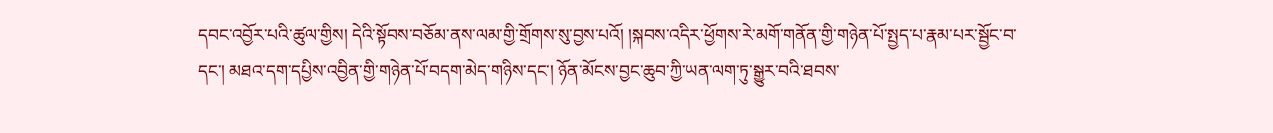དབང་འབྱོར་པའི་ཚུལ་གྱིས། དེའི་སྟོབས་བཅོམ་ནས་ལམ་གྱི་གྲོགས་སུ་བྱས་པའོ། །སྐབས་འདིར་ཕྱོགས་རེ་མགོ་གནོན་གྱི་གཉེན་པོ་སྤྱད་པ་རྣམ་པར་སྦྱོང་བ་དང་། མཐའ་དག་དཔྱིས་འབྱིན་གྱི་གཉེན་པོ་བདག་མེད་གཉིས་དང་། ཉོན་མོངས་བྱང་ཆུབ་ཀྱི་ཡན་ལག་ཏུ་སྒྱུར་བའི་ཐབས་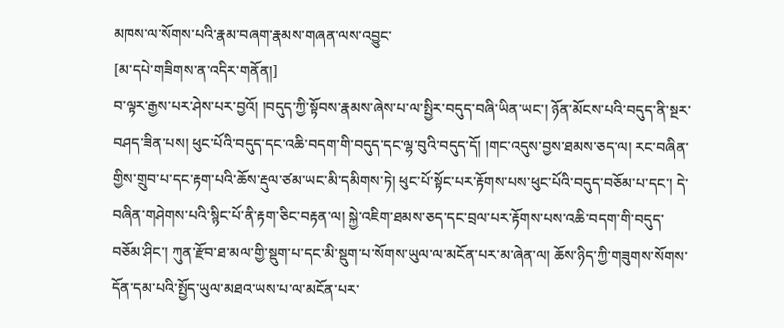མཁས་ལ་སོགས་པའི་རྣམ་བཞག་རྣམས་གཞན་ལས་འབྱུང་
[མ་དཔེ་གཟིགས་ན་འདིར་གནོན།]
བ་ལྟར་རྒྱས་པར་ཤེས་པར་བྱའོ། །བདུད་ཀྱི་སྟོབས་རྣམས་ཞེས་པ་ལ་སྤྱིར་བདུད་བཞི་ཡིན་ཡང་། ཉོན་མོངས་པའི་བདུད་ནི་སྔར་བཤད་ཟིན་པས། ཕུང་པོའི་བདུད་དང་འཆི་བདག་གི་བདུད་དང་ལྷ་བུའི་བདུད་དོ། །གང་འདུས་བྱས་ཐམས་ཅད་ལ། རང་བཞིན་གྱིས་གྲུབ་པ་དང་རྟག་པའི་ཆོས་རྡུལ་ཙམ་ཡང་མི་དམིགས་ཏེ། ཕུང་པོ་སྟོང་པར་རྟོགས་པས་ཕུང་པོའི་བདུད་བཅོམ་པ་དང་། དེ་བཞིན་གཤེགས་པའི་སྙིང་པོ་ནི་རྟག་ཅིང་བརྟན་ལ། སྐྱེ་འཇིག་ཐམས་ཅད་དང་བྲལ་པར་རྟོགས་པས་འཆི་བདག་གི་བདུད་བཅོམ་ཤིང་། ཀུན་རྫོབ་ཐ་མལ་གྱི་སྡུག་པ་དང་མི་སྡུག་པ་སོགས་ཡུལ་ལ་མངོན་པར་མ་ཞེན་ལ། ཆོས་ཉིད་ཀྱི་གཟུགས་སོགས་དོན་དམ་པའི་སྤྱོད་ཡུལ་མཐའ་ཡས་པ་ལ་མངོན་པར་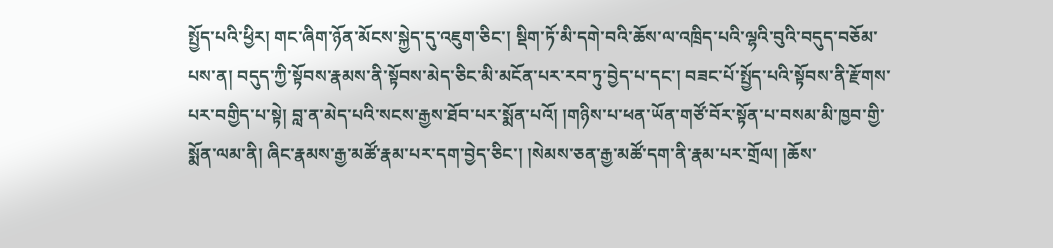སྤྱོད་པའི་ཕྱིར། གང་ཞིག་ཉོན་མོངས་སྐྱེད་དུ་འཇུག་ཅིང་། སྡིག་ཏོ་མི་དགེ་བའི་ཆོས་ལ་འཁྲིད་པའི་ལྷའི་བུའི་བདུད་བཅོམ་པས་ན། བདུད་ཀྱི་སྟོབས་རྣམས་ནི་སྟོབས་མེད་ཅིང་མི་མངོན་པར་རབ་ཏུ་བྱེད་པ་དང་། བཟང་པོ་སྤྱོད་པའི་སྟོབས་ནི་རྫོགས་པར་བགྱིད་པ་སྟེ། བླ་ན་མེད་པའི་སངས་རྒྱས་ཐོབ་པར་སྨོན་པའོ། །གཉིས་པ་ཕན་ཡོན་གཙོ་བོར་སྟོན་པ་བསམ་མི་ཁྱབ་གྱི་སྨོན་ལམ་ནི། ཞིང་རྣམས་རྒྱ་མཚོ་རྣམ་པར་དག་བྱེད་ཅིང་། །སེམས་ཅན་རྒྱ་མཚོ་དག་ནི་རྣམ་པར་གྲོལ། །ཆོས་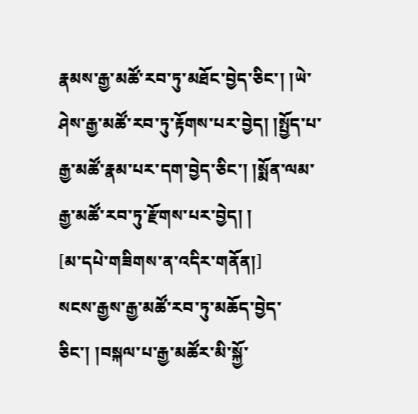རྣམས་རྒྱ་མཚོ་རབ་ཏུ་མཐོང་བྱེད་ཅིང་། །ཡེ་ཤེས་རྒྱ་མཚོ་རབ་ཏུ་རྟོགས་པར་བྱེད། །སྤྱོད་པ་རྒྱ་མཚོ་རྣམ་པར་དག་བྱེད་ཅིང་། །སྨོན་ལམ་རྒྱ་མཚོ་རབ་ཏུ་རྫོགས་པར་བྱེད། །
[མ་དཔེ་གཟིགས་ན་འདིར་གནོན།]
སངས་རྒྱས་རྒྱ་མཚོ་རབ་ཏུ་མཆོད་བྱེད་ཅིང་། །བསྐལ་པ་རྒྱ་མཚོར་མི་སྐྱོ་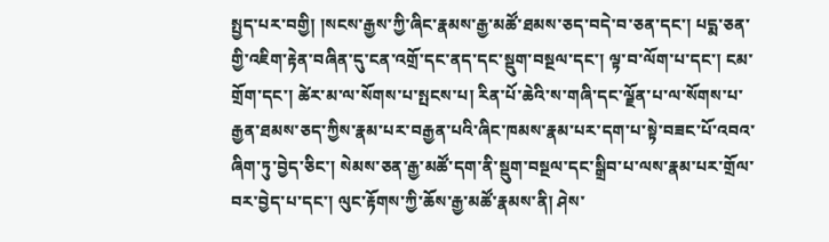སྤྱད་པར་བགྱི། །སངས་རྒྱས་ཀྱི་ཞིང་རྣམས་རྒྱ་མཚོ་ཐམས་ཅད་བདེ་བ་ཅན་དང་། པདྨ་ཅན་གྱི་འཇིག་རྟེན་བཞིན་དུ་ངན་འགྲོ་དང་ནད་དང་སྡུག་བསྔལ་དང་། ལྟ་བ་ལོག་པ་དང་། ངམ་གྲོག་དང་། ཚེར་མ་ལ་སོགས་པ་སྤངས་པ། རིན་པོ་ཆེའི་ས་གཞི་དང་ལྗོན་པ་ལ་སོགས་པ་རྒྱན་ཐམས་ཅད་ཀྱིས་རྣམ་པར་བརྒྱན་པའི་ཞིང་ཁམས་རྣམ་པར་དག་པ་སྟེ་བཟང་པོ་འབའ་ཞིག་ཏུ་བྱེད་ཅིང་། སེམས་ཅན་རྒྱ་མཚོ་དག་ནི་སྡུག་བསྔལ་དང་སྒྲིབ་པ་ལས་རྣམ་པར་གྲོལ་བར་བྱེད་པ་དང་། ལུང་རྟོགས་ཀྱི་ཆོས་རྒྱ་མཚོ་རྣམས་ནི། ཤེས་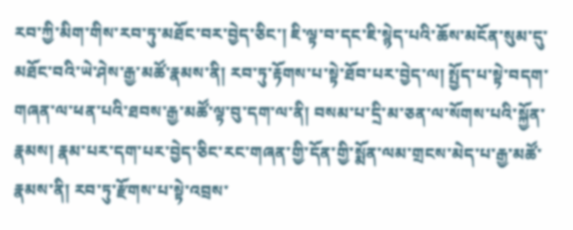རབ་ཀྱི་མིག་གིས་རབ་ཏུ་མཐོང་བར་བྱེད་ཅིང་། ཇི་ལྟ་བ་དང་ཇི་སྙེད་པའི་ཆོས་མངོན་སུམ་དུ་མཐོང་བའི་ཡེ་ཤེས་རྒྱ་མཚོ་རྣམས་ནི། རབ་ཏུ་རྟོགས་པ་སྟེ་ཐོབ་པར་བྱེད་ལ། སྤྱོད་པ་སྟེ་བདག་གཞན་ལ་ཕན་པའི་ཐབས་རྒྱ་མཚོ་ལྟ་བུ་དག་ལ་ནི། བསམ་པ་དྲི་མ་ཅན་ལ་སོགས་པའི་སྐྱོན་རྣམས། རྣམ་པར་དག་པར་བྱེད་ཅིང་རང་གཞན་གྱི་དོན་གྱི་སྨོན་ལམ་གྲངས་མེད་པ་རྒྱ་མཚོ་རྣམས་ནི། རབ་ཏུ་རྫོགས་པ་སྟེ་འབྲས་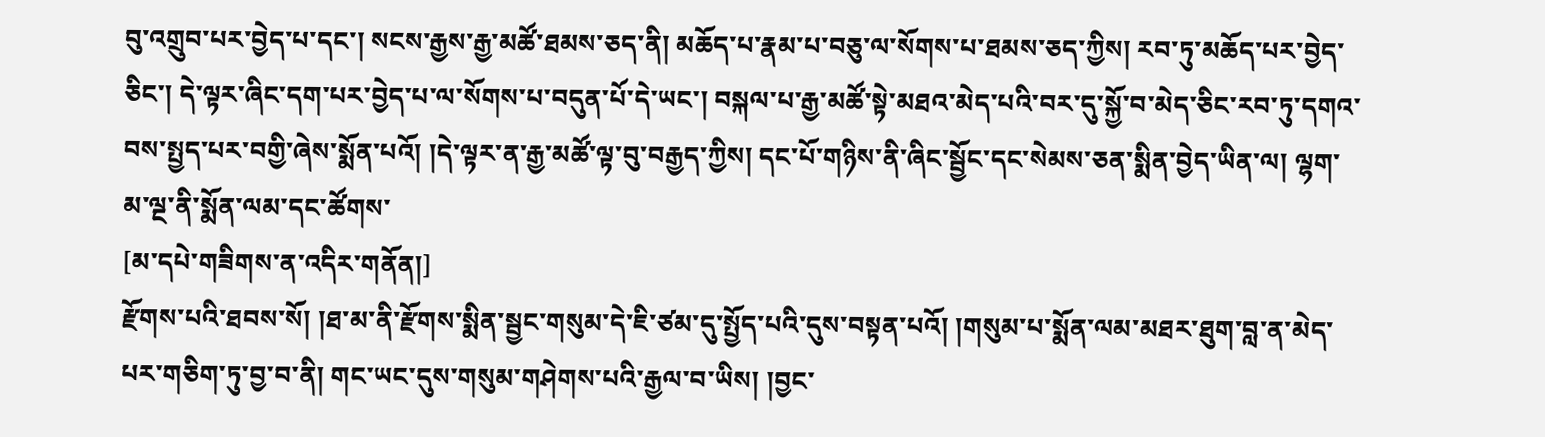བུ་འགྲུབ་པར་བྱེད་པ་དང་། སངས་རྒྱས་རྒྱ་མཚོ་ཐམས་ཅད་ནི། མཆོད་པ་རྣམ་པ་བཅུ་ལ་སོགས་པ་ཐམས་ཅད་ཀྱིས། རབ་ཏུ་མཆོད་པར་བྱེད་ཅིང་། དེ་ལྟར་ཞིང་དག་པར་བྱེད་པ་ལ་སོགས་པ་བདུན་པོ་དེ་ཡང་། བསྐལ་པ་རྒྱ་མཚོ་སྟེ་མཐའ་མེད་པའི་བར་དུ་སྐྱོ་བ་མེད་ཅིང་རབ་ཏུ་དགའ་བས་སྤྱད་པར་བགྱི་ཞེས་སྨོན་པའོ། །དེ་ལྟར་ན་རྒྱ་མཚོ་ལྟ་བུ་བརྒྱད་ཀྱིས། དང་པོ་གཉིས་ནི་ཞིང་སྦྱོང་དང་སེམས་ཅན་སྨིན་བྱེད་ཡིན་ལ། ལྷག་མ་ལྔ་ནི་སྨོན་ལམ་དང་ཚོགས་
[མ་དཔེ་གཟིགས་ན་འདིར་གནོན།]
རྫོགས་པའི་ཐབས་སོ། །ཐ་མ་ནི་རྫོགས་སྨིན་སྦྱང་གསུམ་དེ་ཇི་ཙམ་དུ་སྤྱོད་པའི་དུས་བསྟན་པའོ། །གསུམ་པ་སྨོན་ལམ་མཐར་ཐུག་བླ་ན་མེད་པར་གཅིག་ཏུ་བྱ་བ་ནི། གང་ཡང་དུས་གསུམ་གཤེགས་པའི་རྒྱལ་བ་ཡིས། །བྱང་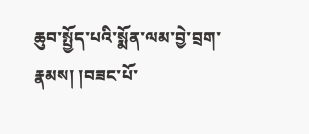ཆུབ་སྤྱོད་པའི་སྨོན་ལམ་བྱེ་བྲག་རྣམས། །བཟང་པོ་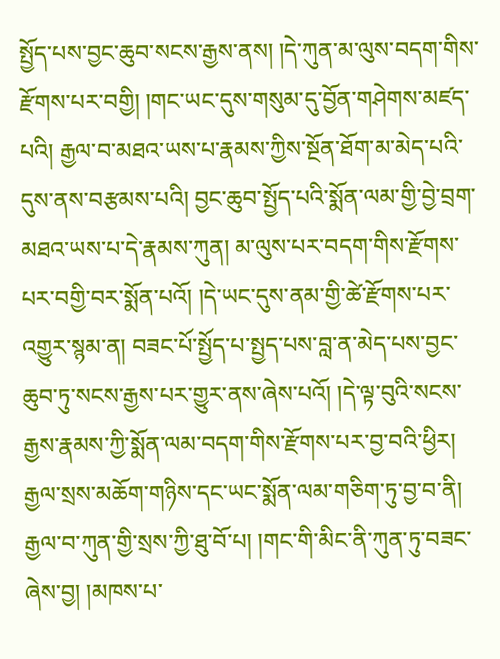སྤྱོད་པས་བྱང་ཆུབ་སངས་རྒྱས་ནས། །དེ་ཀུན་མ་ལུས་བདག་གིས་རྫོགས་པར་བགྱི། །གང་ཡང་དུས་གསུམ་དུ་བྱོན་གཤེགས་མཛད་པའི། རྒྱལ་བ་མཐའ་ཡས་པ་རྣམས་ཀྱིས་སྔོན་ཐོག་མ་མེད་པའི་དུས་ནས་བརྩམས་པའི། བྱང་ཆུབ་སྤྱོད་པའི་སྨོན་ལམ་གྱི་བྱེ་བྲག་མཐའ་ཡས་པ་དེ་རྣམས་ཀུན། མ་ལུས་པར་བདག་གིས་རྫོགས་པར་བགྱི་བར་སྨོན་པའོ། །དེ་ཡང་དུས་ནམ་གྱི་ཚེ་རྫོགས་པར་འགྱུར་སྙམ་ན། བཟང་པོ་སྤྱོད་པ་སྤྱད་པས་བླ་ན་མེད་པས་བྱང་ཆུབ་ཏུ་སངས་རྒྱས་པར་གྱུར་ནས་ཞེས་པའོ། །དེ་ལྟ་བུའི་སངས་རྒྱས་རྣམས་ཀྱི་སྨོན་ལམ་བདག་གིས་རྫོགས་པར་བྱ་བའི་ཕྱིར། རྒྱལ་སྲས་མཆོག་གཉིས་དང་ཡང་སྨོན་ལམ་གཅིག་ཏུ་བྱ་བ་ནི། རྒྱལ་བ་ཀུན་གྱི་སྲས་ཀྱི་ཐུ་བོ་པ། །གང་གི་མིང་ནི་ཀུན་ཏུ་བཟང་ཞེས་བྱ། །མཁས་པ་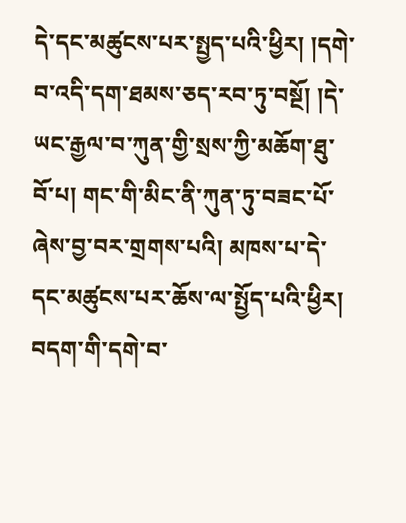དེ་དང་མཚུངས་པར་སྤྱད་པའི་ཕྱིར། །དགེ་བ་འདི་དག་ཐམས་ཅད་རབ་ཏུ་བསྔོ། །དེ་ཡང་རྒྱལ་བ་ཀུན་གྱི་སྲས་ཀྱི་མཆོག་ཐུ་བོ་པ། གང་གི་མིང་ནི་ཀུན་ཏུ་བཟང་པོ་ཞེས་བྱ་བར་གྲགས་པའི། མཁས་པ་དེ་དང་མཚུངས་པར་ཆོས་ལ་སྤྱོད་པའི་ཕྱིར། བདག་གི་དགེ་བ་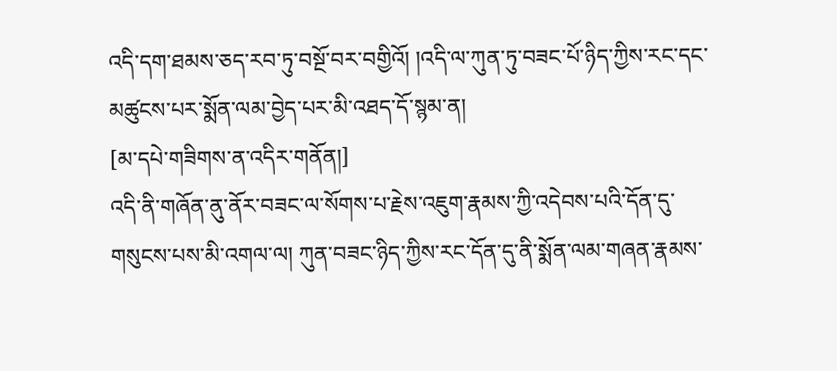འདི་དག་ཐམས་ཅད་རབ་ཏུ་བསྔོ་བར་བགྱིའོ། །འདི་ལ་ཀུན་ཏུ་བཟང་པོ་ཉིད་ཀྱིས་རང་དང་མཚུངས་པར་སྨོན་ལམ་བྱེད་པར་མི་འཐད་དོ་སྙམ་ན།
[མ་དཔེ་གཟིགས་ན་འདིར་གནོན།]
འདི་ནི་གཞོན་ནུ་ནོར་བཟང་ལ་སོགས་པ་རྗེས་འཇུག་རྣམས་ཀྱི་འདེབས་པའི་དོན་དུ་གསུངས་པས་མི་འགལ་ལ། ཀུན་བཟང་ཉིད་ཀྱིས་རང་དོན་དུ་ནི་སྨོན་ལམ་གཞན་རྣམས་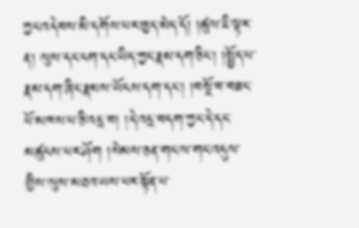ཀྱང་འདེབས་མི་དགོས་པར་ཁྱད་མེད་དོ། །ཚུལ་ཇི་ལྟར་ན། ལུས་དང་ངག་དང་ཡིད་ཀྱང་རྣམ་དག་ཅིང་། །སྤྱོད་པ་རྣམ་དག་ཞིང་རྣམས་ཡོངས་དག་དང་། །བསྔོ་བ་བཟང་པོ་མཁས་པ་ཅི་འདྲ་བ། །དེ་འདྲ་བདག་ཀྱང་དེ་དང་མཚུངས་པར་ཤོག །སེམས་ཅན་གང་ལ་གང་འདུལ་གྱིས་ལུས་མཐའ་ཡས་པར་སྟོན་པ་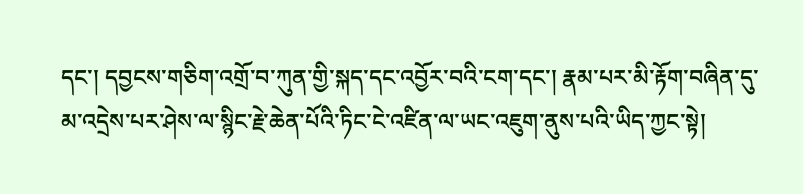དང་། དབྱངས་གཅིག་འགྲོ་བ་ཀུན་གྱི་སྐད་དང་འབྱོར་བའི་ངག་དང་། རྣམ་པར་མི་རྟོག་བཞིན་དུ་མ་འདྲེས་པར་ཤེས་ལ་སྙིང་རྗེ་ཆེན་པོའི་ཏིང་ངེ་འཛིན་ལ་ཡང་འཇུག་ནུས་པའི་ཡིད་ཀྱང་སྟེ།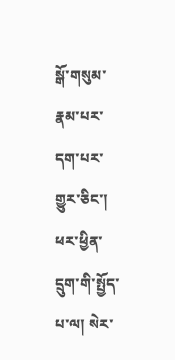སྒོ་གསུམ་རྣམ་པར་དག་པར་གྱུར་ཅིང་། ཕར་ཕྱིན་དྲུག་གི་སྤྱོད་པ་ལ། སེར་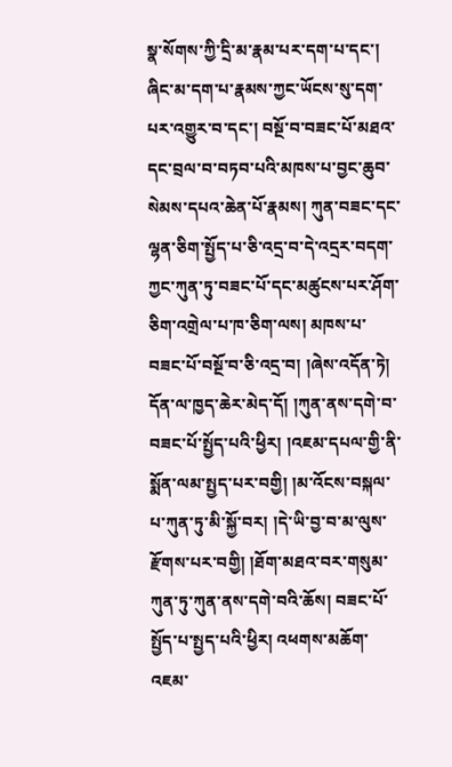སྣ་སོགས་ཀྱི་དྲི་མ་རྣམ་པར་དག་པ་དང་། ཞིང་མ་དག་པ་རྣམས་ཀྱང་ཡོངས་སུ་དག་པར་འགྱུར་བ་དང་། བསྔོ་བ་བཟང་པོ་མཐའ་དང་བྲལ་བ་བཏབ་པའི་མཁས་པ་བྱང་ཆུབ་སེམས་དཔའ་ཆེན་པོ་རྣམས། ཀུན་བཟང་དང་ལྷན་ཅིག་སྤྱོད་པ་ཅི་འདྲ་བ་དེ་འདྲར་བདག་ཀྱང་ཀུན་ཏུ་བཟང་པོ་དང་མཚུངས་པར་ཤོག་ཅིག་འགྲེལ་པ་ཁ་ཅིག་ལས། མཁས་པ་བཟང་པོ་བསྔོ་བ་ཅི་འདྲ་བ། །ཞེས་འདོན་ཏེ། དོན་ལ་ཁྱད་ཆེར་མེད་དོ། །ཀུན་ནས་དགེ་བ་བཟང་པོ་སྤྱོད་པའི་ཕྱིར། །འཇམ་དཔལ་གྱི་ནི་སྨོན་ལམ་སྤྱད་པར་བགྱི། །མ་འོངས་བསྐལ་པ་ཀུན་ཏུ་མི་སྐྱོ་བར། །དེ་ཡི་བྱ་བ་མ་ལུས་རྫོགས་པར་བགྱི། །ཐོག་མཐའ་བར་གསུམ་ཀུན་ཏུ་ཀུན་ནས་དགེ་བའི་ཆོས། བཟང་པོ་སྤྱོད་པ་སྤྱད་པའི་ཕྱིར། འཕགས་མཆོག་འཇམ་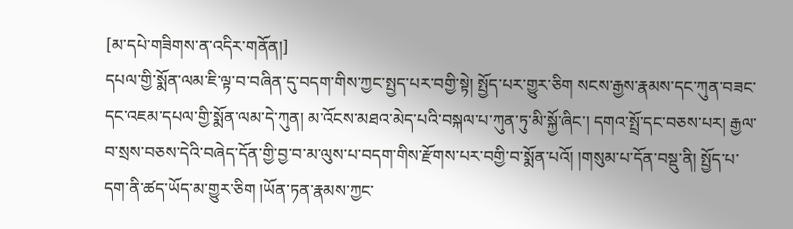[མ་དཔེ་གཟིགས་ན་འདིར་གནོན།]
དཔལ་གྱི་སྨོན་ལམ་ཇི་ལྟ་བ་བཞིན་དུ་བདག་གིས་ཀྱང་སྤྱད་པར་བགྱི་སྟེ། སྤྱོད་པར་གྱུར་ཅིག སངས་རྒྱས་རྣམས་དང་ཀུན་བཟང་དང་འཇམ་དཔལ་གྱི་སྨོན་ལམ་དེ་ཀུན། མ་འོངས་མཐའ་མེད་པའི་བསྐལ་པ་ཀུན་ཏུ་མི་སྐྱོ་ཞིང་། དགའ་སྤྲོ་དང་བཅས་པར། རྒྱལ་བ་སྲས་བཅས་དེའི་བཞེད་དོན་གྱི་བྱ་བ་མ་ལུས་པ་བདག་གིས་རྫོགས་པར་བགྱི་བ་སྨོན་པའོ། །གསུམ་པ་དོན་བསྡུ་ནི། སྤྱོད་པ་དག་ནི་ཚད་ཡོད་མ་གྱུར་ཅིག །ཡོན་ཏན་རྣམས་ཀྱང་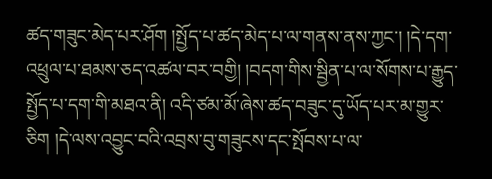ཚད་གཟུང་མེད་པར་ཤོག །སྤྱོད་པ་ཚད་མེད་པ་ལ་གནས་ནས་ཀྱང་། །དེ་དག་འཕྲུལ་པ་ཐམས་ཅད་འཚལ་བར་བགྱི། །བདག་གིས་སྦྱིན་པ་ལ་སོགས་པ་རྒྱུད་སྤྱོད་པ་དག་གི་མཐའ་ནི། འདི་ཙམ་མོ་ཞེས་ཚད་བཟུང་དུ་ཡོད་པར་མ་གྱུར་ཅིག །དེ་ལས་འབྱུང་བའི་འབྲས་བུ་གཟུངས་དང་སྤོབས་པ་ལ་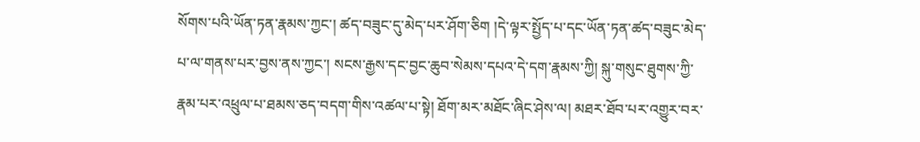སོགས་པའི་ཡོན་ཏན་རྣམས་ཀྱང་། ཚད་བཟུང་དུ་མེད་པར་ཤོག་ཅིག །དེ་ལྟར་སྤྱོད་པ་དང་ཡོན་ཏན་ཚད་བཟུང་མེད་པ་ལ་གནས་པར་བྱས་ནས་ཀྱང་། སངས་རྒྱས་དང་བྱང་ཆུབ་སེམས་དཔའ་དེ་དག་རྣམས་ཀྱི། སྐུ་གསུང་ཐུགས་ཀྱི་རྣམ་པར་འཕྲུལ་པ་ཐམས་ཅད་བདག་གིས་འཚལ་པ་སྟེ། ཐོག་མར་མཐོང་ཞིང་ཤེས་ལ། མཐར་ཐོབ་པར་འགྱུར་བར་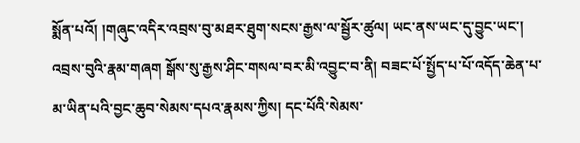སྨོན་པའོ། །གཞུང་འདིར་འབྲས་བུ་མཐར་ཐུག་སངས་རྒྱས་ལ་སྦྱོར་ཚུལ། ཡང་ནས་ཡང་དུ་བྱུང་ཡང་། འབྲས་བུའི་རྣམ་གཞག སྒོས་སུ་རྒྱས་ཤིང་གསལ་བར་མི་འབྱུང་བ་ནི། བཟང་པོ་སྤྱོད་པ་པོ་འདོད་ཆེན་པ་མ་ཡིན་པའི་བྱང་ཆུབ་སེམས་དཔའ་རྣམས་ཀྱིས། དང་པོའི་སེམས་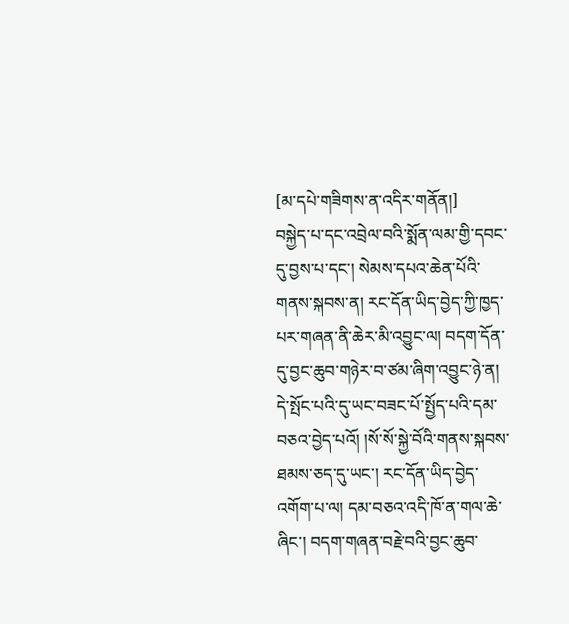[མ་དཔེ་གཟིགས་ན་འདིར་གནོན།]
བསྐྱེད་པ་དང་འབྲེལ་བའི་སྨོན་ལམ་གྱི་དབང་དུ་བྱས་པ་དང་། སེམས་དཔའ་ཆེན་པོའི་གནས་སྐབས་ན། རང་དོན་ཡིད་བྱེད་ཀྱི་ཁྱད་པར་གཞན་ནི་ཆེར་མི་འབྱུང་ལ། བདག་དོན་དུ་བྱང་ཆུབ་གཉེར་བ་ཙམ་ཞིག་འབྱུང་ཉེ་ན། དེ་སྤོང་པའི་དུ་ཡང་བཟང་པོ་སྤྱོད་པའི་དམ་བཅའ་བྱེད་པའོ། །སོ་སོ་སྐྱེ་བོའི་གནས་སྐབས་ཐམས་ཅད་དུ་ཡང་། རང་དོན་ཡིད་བྱེད་འགོག་པ་ལ། དམ་བཅའ་འདི་ཁོ་ན་གལ་ཆེ་ཞིང་། བདག་གཞན་བརྗེ་བའི་བྱང་ཆུབ་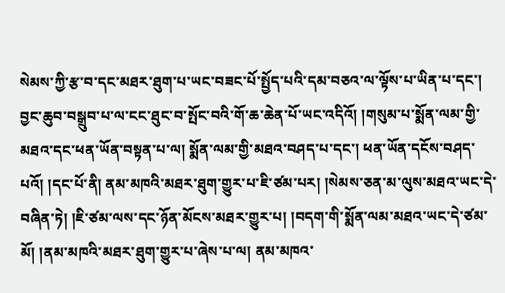སེམས་ཀྱི་རྩ་བ་དང་མཐར་ཐུག་པ་ཡང་བཟང་པོ་སྤྱོད་པའི་དམ་བཅའ་ལ་ལྟོས་པ་ཡིན་པ་དང་། བྱང་ཆུབ་བསྒྲུབ་པ་ལ་ངང་ཐུང་བ་སྤོང་བའི་གོ་ཆ་ཆེན་པོ་ཡང་འདིའོ། །གསུམ་པ་སྨོན་ལམ་གྱི་མཐའ་དང་ཕན་ཡོན་བསྟན་པ་ལ། སྨོན་ལམ་གྱི་མཐའ་བཤད་པ་དང་། ཕན་ཡོན་དངོས་བཤད་པའོ། །དང་པོ་ནི། ནམ་མཁའི་མཐར་ཐུག་གྱུར་པ་ཇི་ཙམ་པར། །སེམས་ཅན་མ་ལུས་མཐའ་ཡང་དེ་བཞིན་ཏེ། །ཇི་ཙམ་ལས་དང་ཉོན་མོངས་མཐར་གྱུར་པ། །བདག་གི་སྨོན་ལམ་མཐའ་ཡང་དེ་ཙམ་མོ། །ནམ་མཁའི་མཐར་ཐུག་གྱུར་པ་ཞེས་པ་ལ། ནམ་མཁའ་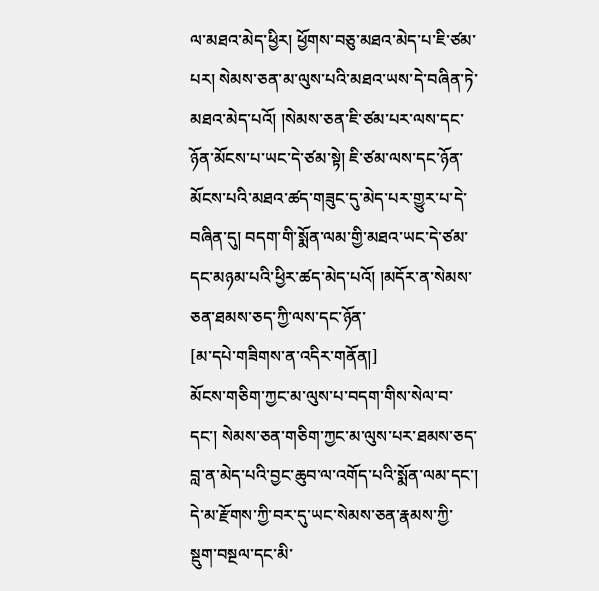ལ་མཐའ་མེད་ཕྱིར། ཕྱོགས་བཅུ་མཐའ་མེད་པ་ཇི་ཙམ་པར། སེམས་ཅན་མ་ལུས་པའི་མཐའ་ཡས་དེ་བཞིན་ཏེ་མཐའ་མེད་པའོ། །སེམས་ཅན་ཇི་ཙམ་པར་ལས་དང་ཉོན་མོངས་པ་ཡང་དེ་ཙམ་སྟེ། ཇི་ཙམ་ལས་དང་ཉོན་མོངས་པའི་མཐའ་ཚད་གཟུང་དུ་མེད་པར་གྱུར་པ་དེ་བཞིན་དུ། བདག་གི་སྨོན་ལམ་གྱི་མཐའ་ཡང་དེ་ཙམ་དང་མཉམ་པའི་ཕྱིར་ཚད་མེད་པའོ། །མདོར་ན་སེམས་ཅན་ཐམས་ཅད་ཀྱི་ལས་དང་ཉོན་
[མ་དཔེ་གཟིགས་ན་འདིར་གནོན།]
མོངས་གཅིག་ཀྱང་མ་ལུས་པ་བདག་གིས་སེལ་བ་དང་། སེམས་ཅན་གཅིག་ཀྱང་མ་ལུས་པར་ཐམས་ཅད་བླ་ན་མེད་པའི་བྱང་ཆུབ་ལ་འགོད་པའི་སྨོན་ལམ་དང་། དེ་མ་རྫོགས་ཀྱི་བར་དུ་ཡང་སེམས་ཅན་རྣམས་ཀྱི་སྡུག་བསྔལ་དང་མི་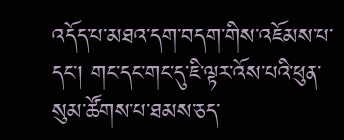འདོད་པ་མཐའ་དག་བདག་གིས་འཇོམས་པ་དང་། གང་དང་གང་དུ་ཇི་ལྟར་འོས་པའི་ཕུན་སུམ་ཚོགས་པ་ཐམས་ཅད་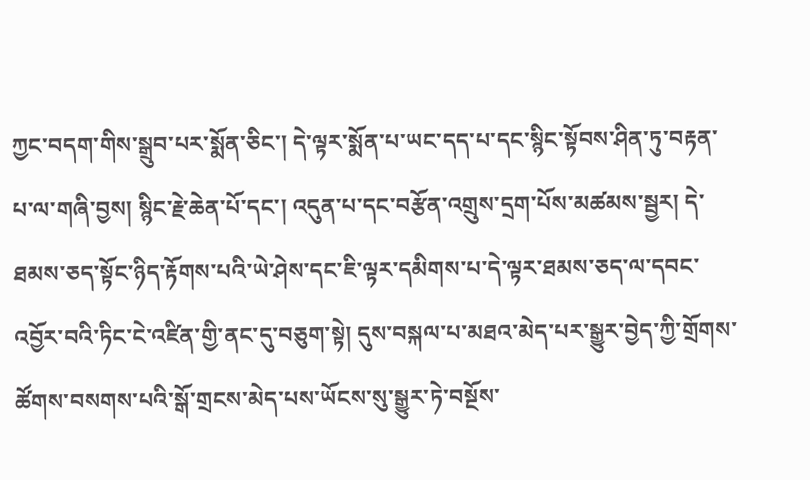ཀྱང་བདག་གིས་སྒྲུབ་པར་སྨོན་ཅིང་། དེ་ལྟར་སྨོན་པ་ཡང་དད་པ་དང་སྙིང་སྟོབས་ཤིན་ཏུ་བརྟན་པ་ལ་གཞི་བྱས། སྙིང་རྗེ་ཆེན་པོ་དང་། འདུན་པ་དང་བརྩོན་འགྲུས་དྲག་པོས་མཚམས་སྦྱར། དེ་ཐམས་ཅད་སྟོང་ཉིད་རྟོགས་པའི་ཡེ་ཤེས་དང་ཇི་ལྟར་དམིགས་པ་དེ་ལྟར་ཐམས་ཅད་ལ་དབང་འབྱོར་བའི་ཏིང་ངེ་འཛིན་གྱི་ནང་དུ་བཅུག་སྟེ། དུས་བསྐལ་པ་མཐའ་མེད་པར་སྒྱུར་བྱེད་ཀྱི་གྲོགས་ཚོགས་བསགས་པའི་སྒོ་གྲངས་མེད་པས་ཡོངས་སུ་སྒྱུར་ཏེ་བསྔོས་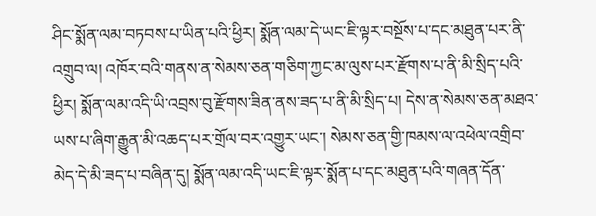ཤིང་སྨོན་ལམ་བཏབས་པ་ཡིན་པའི་ཕྱིར། སྨོན་ལམ་དེ་ཡང་ཇི་ལྟར་བསྔོས་པ་དང་མཐུན་པར་ནི་འགྲུབ་ལ། འཁོར་བའི་གནས་ན་སེམས་ཅན་གཅིག་ཀྱང་མ་ལུས་པར་རྫོགས་པ་ནི་མི་སྲིད་པའི་ཕྱིར། སྨོན་ལམ་འདི་ཡི་འབྲས་བུ་རྫོགས་ཟིན་ནས་ཟད་པ་ནི་མི་སྲིད་པ། དེས་ན་སེམས་ཅན་མཐའ་ཡས་པ་ཞིག་རྒྱུན་མི་འཆད་པར་གྲོལ་བར་འགྱུར་ཡང་། སེམས་ཅན་གྱི་ཁམས་ལ་འཕེལ་འགྲིབ་མེད་དེ་མི་ཟད་པ་བཞིན་དུ། སྨོན་ལམ་འདི་ཡང་ཇི་ལྟར་སྨོན་པ་དང་མཐུན་པའི་གཞན་དོན་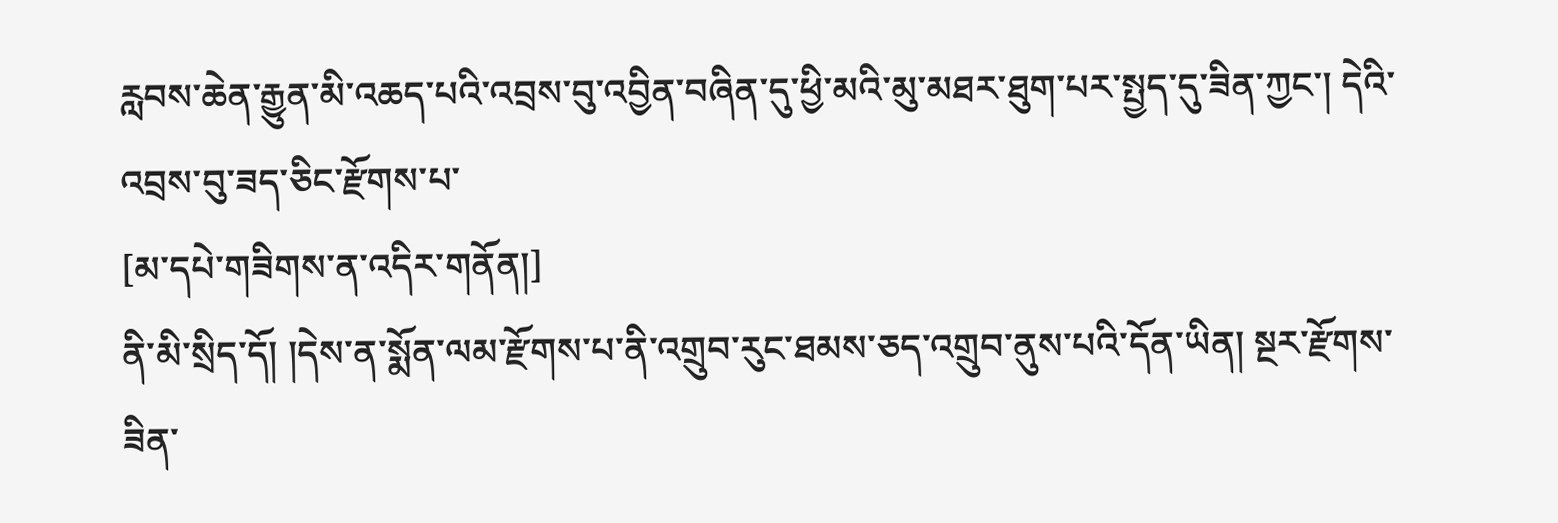རླབས་ཆེན་རྒྱུན་མི་འཆད་པའི་འབྲས་བུ་འབྱིན་བཞིན་དུ་ཕྱི་མའི་མུ་མཐར་ཐུག་པར་སྤྱད་དུ་ཟིན་ཀྱང་། དེའི་འབྲས་བུ་ཟད་ཅིང་རྫོགས་པ་
[མ་དཔེ་གཟིགས་ན་འདིར་གནོན།]
ནི་མི་སྲིད་དོ། །དེས་ན་སྨོན་ལམ་རྫོགས་པ་ནི་འགྲུབ་རུང་ཐམས་ཅད་འགྲུབ་ནུས་པའི་དོན་ཡིན། སྔར་རྫོགས་ཟིན་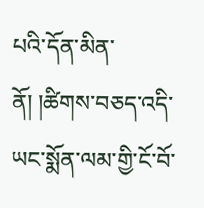པའི་དོན་མིན་ནོ། །ཚིགས་བཅད་འདི་ཡང་སྨོན་ལམ་གྱི་ངོ་བོ་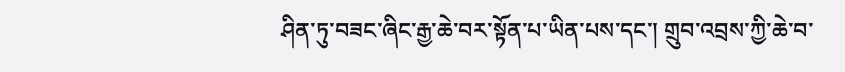ཤིན་ཏུ་བཟང་ཞིང་རྒྱ་ཆེ་བར་སྟོན་པ་ཡིན་པས་དང་། གྲུབ་འབྲས་ཀྱི་ཆེ་བ་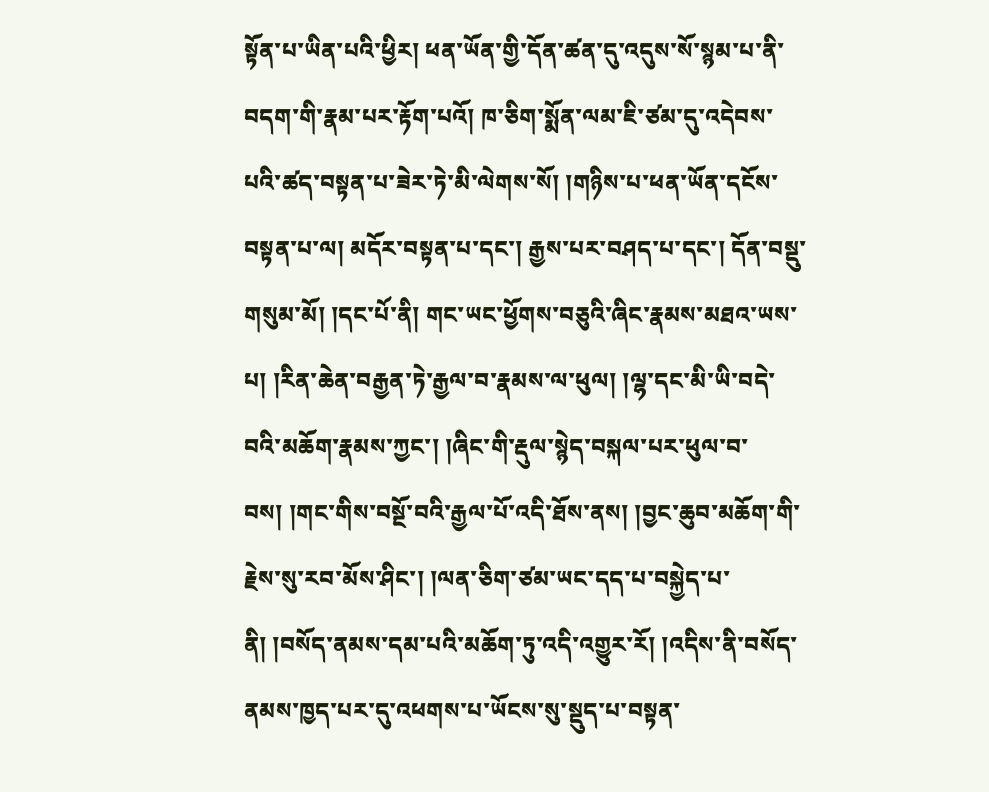སྟོན་པ་ཡིན་པའི་ཕྱིར། ཕན་ཡོན་གྱི་དོན་ཚན་དུ་འདུས་སོ་སྙམ་པ་ནི་བདག་གི་རྣམ་པར་རྟོག་པའོ། ཁ་ཅིག་སྨོན་ལམ་ཇི་ཙམ་དུ་འདེབས་པའི་ཚད་བསྟན་པ་ཟེར་ཏེ་མི་ལེགས་སོ། །གཉིས་པ་ཕན་ཡོན་དངོས་བསྟན་པ་ལ། མདོར་བསྟན་པ་དང་། རྒྱས་པར་བཤད་པ་དང་། དོན་བསྡུ་གསུམ་མོ། །དང་པོ་ནི། གང་ཡང་ཕྱོགས་བཅུའི་ཞིང་རྣམས་མཐའ་ཡས་པ། །རིན་ཆེན་བརྒྱན་ཏེ་རྒྱལ་བ་རྣམས་ལ་ཕུལ། །ལྷ་དང་མི་ཡི་བདེ་བའི་མཆོག་རྣམས་ཀྱང་། །ཞིང་གི་རྡུལ་སྙེད་བསྐལ་པར་ཕུལ་བ་བས། །གང་གིས་བསྔོ་བའི་རྒྱལ་པོ་འདི་ཐོས་ནས། །བྱང་ཆུབ་མཆོག་གི་རྗེས་སུ་རབ་མོས་ཤིང་། །ལན་ཅིག་ཙམ་ཡང་དད་པ་བསྐྱེད་པ་ནི། །བསོད་ནམས་དམ་པའི་མཆོག་ཏུ་འདི་འགྱུར་རོ། །འདིས་ནི་བསོད་ནམས་ཁྱད་པར་དུ་འཕགས་པ་ཡོངས་སུ་སྡུད་པ་བསྟན་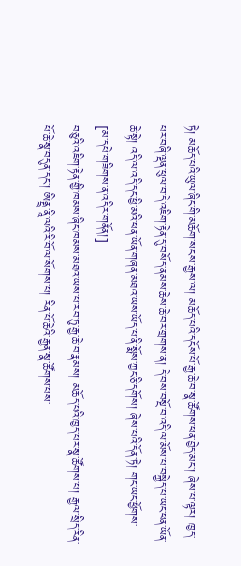ཏེ། མཆོད་པའི་ཡུལ་ཞིང་གི་མཆོག་སངས་རྒྱས་ལ། མཆོད་པའི་དངོས་པོ་རྒྱ་ཆེ་བ་སྣ་ཚོགས་ཕན་བྱེད་མང་། ཞེས་པ་ལྟར། ཁྱད་པར་བཞི་ལྡན་ཕུལ་བ་དེ་འཇིག་རྟེན་དུ་བསོད་ནམས་ཆེས་ཆེ་བར་གྲགས་ན། དེ་བས་བསྔོ་བ་འདི་ལ་མོས་པ་བསྐྱེད་པ་ཡང་ཕན་ཡོན་ཆེ་སྟེ། འདི་ལ་འདི་དང་ཕྱི་མའི་ཕན་ཡོན་གཞན་མཐའ་ཡས་ཡོད་པ་ནི་སྨོས་ཀྱང་ཅི་དགོས། ཞེས་པའི་དོན་ཏེ། གང་ཡང་ཕྱོགས་
[མ་དཔེ་གཟིགས་ན་འདིར་གནོན།]
བཅུའི་འཇིག་རྟེན་གྱི་ཁམས་ཞིང་ཁམས་མཐའ་ཡས་པ་རབ་ཏུ་རྒྱ་ཆེ་བ་རྣམས། མཆོད་པའི་ཁྱད་པར་སྣ་ཚོགས་པ། རྒྱལ་སྲིད་རིན་པོ་ཆེ་སྣ་བདུན་དང་། ཨིནྡྲ་ནཱི་ལའི་རི་བོ་ལ་སོགས་པ། རིན་པོ་ཆེའི་རྒྱན་སྣ་ཚོགས་པས་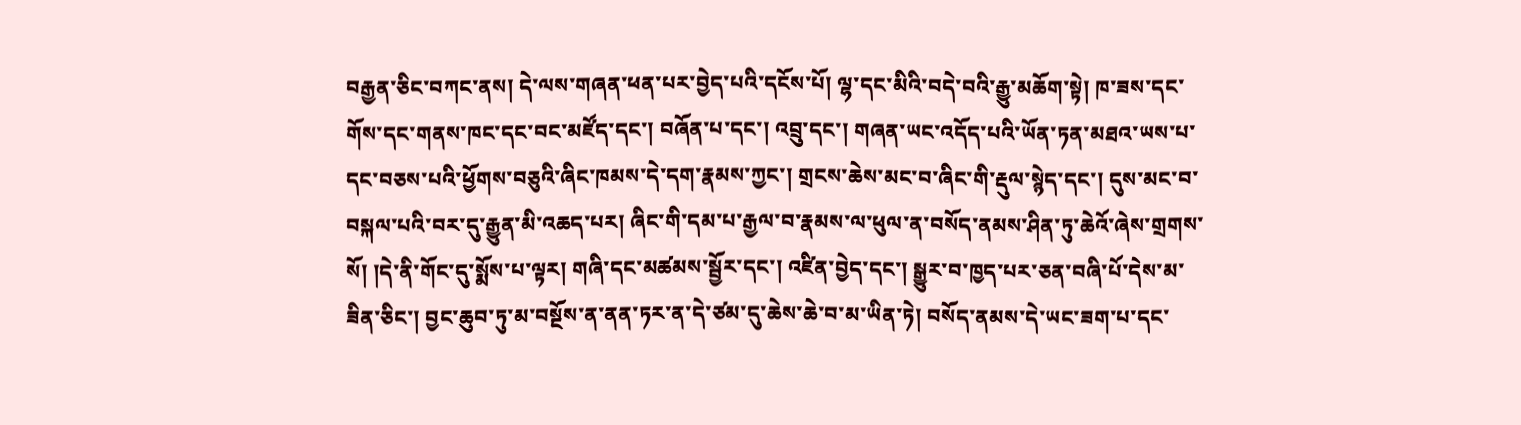བརྒྱན་ཅིང་བཀང་ནས། དེ་ལས་གཞན་ཕན་པར་བྱེད་པའི་དངོས་པོ། ལྷ་དང་མིའི་བདེ་བའི་རྒྱུ་མཆོག་སྟེ། ཁ་ཟས་དང་གོས་དང་གནས་ཁང་དང་བང་མཛོད་དང་། བཞོན་པ་དང་། འབྲུ་དང་། གཞན་ཡང་འདོད་པའི་ཡོན་ཏན་མཐའ་ཡས་པ་དང་བཅས་པའི་ཕྱོགས་བཅུའི་ཞིང་ཁམས་དེ་དག་རྣམས་ཀྱང་། གྲངས་ཆེས་མང་བ་ཞིང་གི་རྡུལ་སྙེད་དང་། དུས་མང་བ་བསྐལ་པའི་བར་དུ་རྒྱུན་མི་འཆད་པར། ཞིང་གི་དམ་པ་རྒྱལ་བ་རྣམས་ལ་ཕུལ་ན་བསོད་ནམས་ཤིན་ཏུ་ཆེའོ་ཞེས་གྲགས་སོ། །དེ་ནི་གོང་དུ་སྨོས་པ་ལྟར། གཞི་དང་མཚམས་སྦྱོར་དང་། འཛིན་བྱེད་དང་། སྒྱུར་བ་ཁྱད་པར་ཅན་བཞི་པོ་དེས་མ་ཟིན་ཅིང་། བྱང་ཆུབ་ཏུ་མ་བསྔོས་ན་ནན་ཏར་ན་དེ་ཙམ་དུ་ཆེས་ཆེ་བ་མ་ཡིན་ཏེ། བསོད་ནམས་དེ་ཡང་ཟག་པ་དང་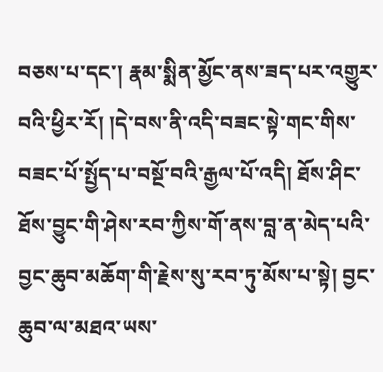བཅས་པ་དང་། རྣམ་སྨིན་མྱོང་ནས་ཟད་པར་འགྱུར་བའི་ཕྱིར་རོ། །དེ་བས་ནི་འདི་བཟང་སྟེ་གང་གིས་བཟང་པོ་སྤྱོད་པ་བསྔོ་བའི་རྒྱལ་པོ་འདི། ཐོས་ཤིང་ཐོས་བྱུང་གི་ཤེས་རབ་ཀྱིས་གོ་ནས་བླ་ན་མེད་པའི་བྱང་ཆུབ་མཆོག་གི་རྗེས་སུ་རབ་ཏུ་མོས་པ་སྟེ། བྱང་ཆུབ་ལ་མཐའ་ཡས་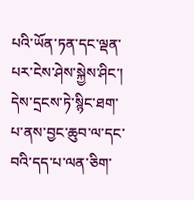པའི་ཡོན་ཏན་དང་ལྡན་པར་ངེས་ཤེས་སྐྱེས་ཤིང་། དེས་དྲངས་ཏེ་སྙིང་ཐག་པ་ནས་བྱང་ཆུབ་ལ་དང་བའི་དད་པ་ལན་ཅིག་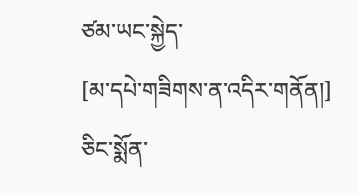ཙམ་ཡང་སྐྱེད་
[མ་དཔེ་གཟིགས་ན་འདིར་གནོན།]
ཅིང་སྨོན་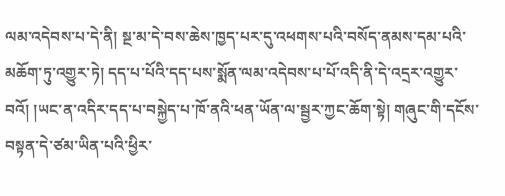ལམ་འདེབས་པ་དེ་ནི། སྔ་མ་དེ་བས་ཆེས་ཁྱད་པར་དུ་འཕགས་པའི་བསོད་ནམས་དམ་པའི་མཆོག་ཏུ་འགྱུར་ཏེ། དད་པ་པོའི་དད་པས་སྨོན་ལམ་འདེབས་པ་པོ་འདི་ནི་དེ་འདྲར་འགྱུར་བའོ། །ཡང་ན་འདིར་དད་པ་བསྐྱེད་པ་ཁོ་ནའི་ཕན་ཡོན་ལ་སྦྱར་ཀྱང་ཆོག་སྟེ། གཞུང་གི་དངོས་བསྟན་དེ་ཙམ་ཡིན་པའི་ཕྱིར་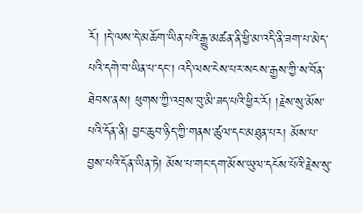རོ། །དེ་ལས་དེ་མཆོག་ཡིན་པའི་རྒྱུ་མཚན་ནི་ཕྱི་མ་འདི་ནི་ཟག་པ་མེད་པའི་དགེ་བ་ཡིན་པ་དང་། འདི་ལས་ངེས་པར་སངས་རྒྱས་ཀྱི་ས་བོན་ཐེབས་ནས། ཕུགས་ཀྱི་འབྲས་བུ་མི་ཟད་པའི་ཕྱིར་རོ། །རྗེས་སུ་མོས་པའི་དོན་ནི། བྱང་ཆུབ་ཉིད་ཀྱི་གནས་ཚུལ་དང་མཐུན་པར། མོས་པ་བྱས་པའི་དོན་ཡིན་ཏེ། མོས་པ་གང་དག་མོས་ཡུལ་དངོས་པོའི་རྗེས་སུ་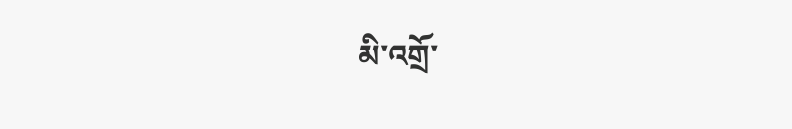མི་འགྲོ་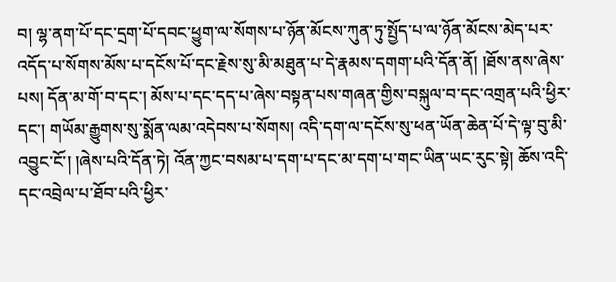བ། ལྷ་ནག་པོ་དང་དྲག་པོ་དབང་ཕྱུག་ལ་སོགས་པ་ཉོན་མོངས་ཀུན་ཏུ་སྤྱོད་པ་ལ་ཉོན་མོངས་མེད་པར་འདོད་པ་སོགས་མོས་པ་དངོས་པོ་དང་རྗེས་སུ་མི་མཐུན་པ་དེ་རྣམས་དགག་པའི་དོན་ནོ། །ཐོས་ནས་ཞེས་པས། དོན་མ་གོ་བ་དང་། མོས་པ་དང་དད་པ་ཞེས་བསྟན་པས་གཞན་གྱིས་བསྐུལ་བ་དང་འགྲན་པའི་ཕྱིར་དང་། གཡོམ་རྒྱུགས་སུ་སྨོན་ལམ་འདེབས་པ་སོགས། འདི་དག་ལ་དངོས་སུ་ཕན་ཡོན་ཆེན་པོ་དེ་ལྟ་བུ་མི་འབྱུང་ངོ་། །ཞེས་པའི་དོན་ཏེ། འོན་ཀྱང་བསམ་པ་དག་པ་དང་མ་དག་པ་གང་ཡིན་ཡང་རུང་སྟེ། ཆོས་འདི་དང་འབྲེལ་པ་ཐོབ་པའི་ཕྱིར་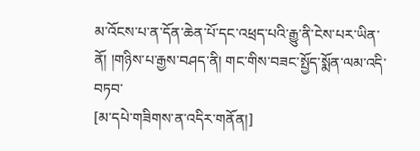མ་འོངས་པ་ན་དོན་ཆེན་པོ་དང་འཕྲད་པའི་རྒྱུ་ནི་ངེས་པར་ཡིན་ནོ། །གཉིས་པ་རྒྱས་བཤད་ནི། གང་གིས་བཟང་སྤྱོད་སྨོན་ལམ་འདི་བཏབ་
[མ་དཔེ་གཟིགས་ན་འདིར་གནོན།]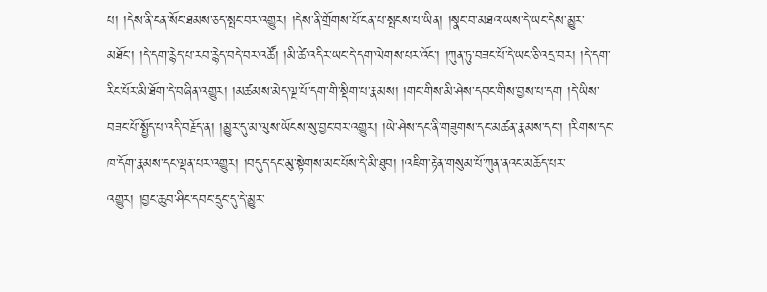པ། །དེས་ནི་ངན་སོང་ཐམས་ཅད་སྤང་བར་འགྱུར། །དེས་ནི་གྲོགས་པོ་ངན་པ་སྤངས་པ་ཡིན། །སྣང་བ་མཐའ་ཡས་དེ་ཡང་དེས་མྱུར་མཐོང་། །དེ་དག་རྙེད་པ་རབ་རྙེད་བདེ་བར་འཚོ། །མི་ཚེ་འདིར་ཡང་དེ་དག་ལེགས་པར་འོང་། །ཀུན་ཏུ་བཟང་པོ་དེ་ཡང་ཅི་འདྲ་བར། །དེ་དག་རིང་པོར་མི་ཐོག་དེ་བཞིན་འགྱུར། །མཚམས་མེད་ལྔ་པོ་དག་གི་སྡིག་པ་རྣམས། །གང་གིས་མི་ཤེས་དབང་གིས་བྱས་པ་དག །དེ་ཡིས་བཟང་པོ་སྤྱོད་པ་འདི་བརྗོད་ན། །མྱུར་དུ་མ་ལུས་ཡོངས་སུ་བྱང་བར་འགྱུར། །ཡེ་ཤེས་དང་ནི་གཟུགས་དང་མཚན་རྣམས་དང་། །རིགས་དང་ཁ་དོག་རྣམས་དང་ལྡན་པར་འགྱུར། །བདུད་དང་མུ་སྟེགས་མང་པོས་དེ་མི་ཐུབ། །འཇིག་རྟེན་གསུམ་པོ་ཀུན་ནའང་མཆོད་པར་འགྱུར། །བྱང་ཆུབ་ཤིང་དབང་དྲུང་དུ་དེ་མྱུར་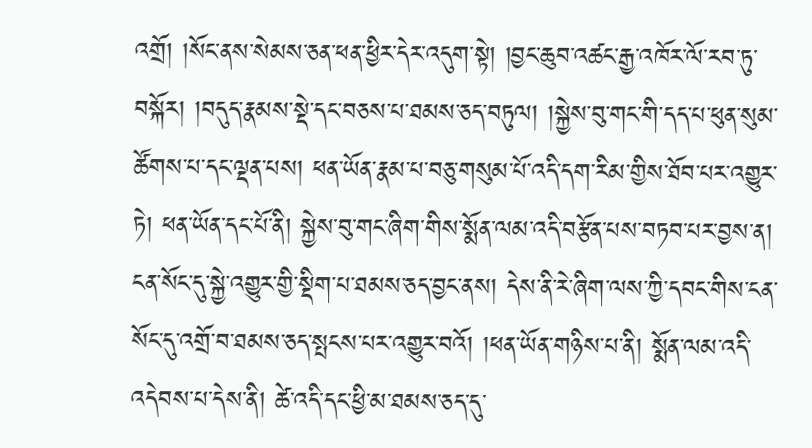འགྲོ། །སོང་ནས་སེམས་ཅན་ཕན་ཕྱིར་དེར་འདུག་སྟེ། །བྱང་ཆུབ་འཚང་རྒྱ་འཁོར་ལོ་རབ་ཏུ་བསྐོར། །བདུད་རྣམས་སྡེ་དང་བཅས་པ་ཐམས་ཅད་བཏུལ། །སྐྱེས་བུ་གང་གི་དད་པ་ཕུན་སུམ་ཚོགས་པ་དང་ལྡན་པས། ཕན་ཡོན་རྣམ་པ་བཅུ་གསུམ་པོ་འདི་དག་རིམ་གྱིས་ཐོབ་པར་འགྱུར་ཏེ། ཕན་ཡོན་དང་པོ་ནི། སྐྱེས་བུ་གང་ཞིག་གིས་སྨོན་ལམ་འདི་བརྩོན་པས་བཏབ་པར་བྱས་ན། ངན་སོང་དུ་སྐྱེ་འགྱུར་གྱི་སྡིག་པ་ཐམས་ཅད་བྱང་ནས། དེས་ནི་རེ་ཞིག་ལས་ཀྱི་དབང་གིས་ངན་སོང་དུ་འགྲོ་བ་ཐམས་ཅད་སྤངས་པར་འགྱུར་བའོ། །ཕན་ཡོན་གཉིས་པ་ནི། སྨོན་ལམ་འདི་འདེབས་པ་དེས་ནི། ཚེ་འདི་དང་ཕྱི་མ་ཐམས་ཅད་དུ་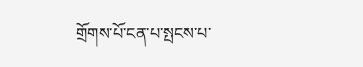གྲོགས་པོ་ངན་པ་སྤངས་པ་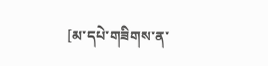[མ་དཔེ་གཟིགས་ན་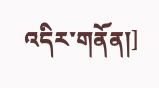འདིར་གནོན།]